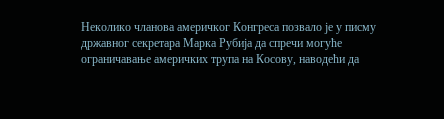Неколико чланова америчког Конгреса позвало је у писму државног секретара Марка Рубија да спречи могуће ограничавање америчких трупа на Косову, наводећи да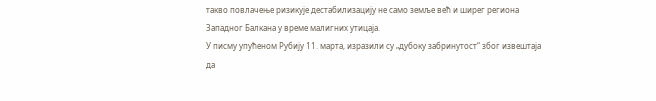такво повлачење ризикује дестабилизацију не само земље већ и ширег региона Западног Балкана у време малигних утицаја.
У писму упућеном Рубију 11. марта, изразили су „дубоку забринутост“ због извештаја да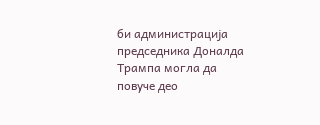би администрација председника Доналда Трампа могла да повуче део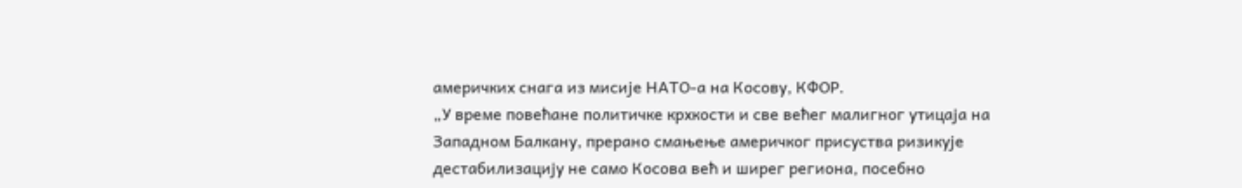америчких снага из мисије НАТО-а на Косову, КФОР.
„У време повећане политичке крхкости и све већег малигног утицаја на Западном Балкану, прерано смањење америчког присуства ризикује дестабилизацију не само Косова већ и ширег региона, посебно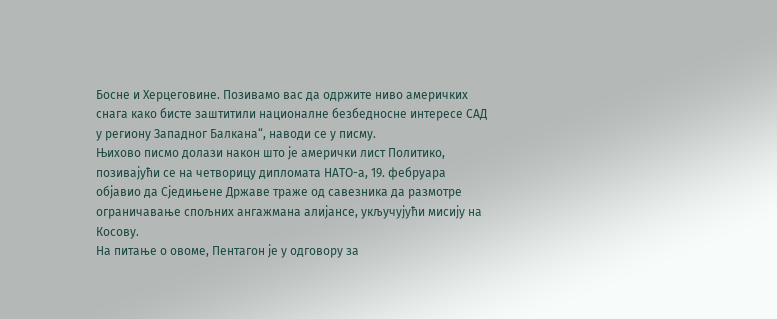Босне и Херцеговине. Позивамо вас да одржите ниво америчких снага како бисте заштитили националне безбедносне интересе САД у региону Западног Балкана“, наводи се у писму.
Њихово писмо долази након што је амерички лист Политико, позивајући се на четворицу дипломата НАТО-а, 19. фебруара објавио да Сједињене Државе траже од савезника да размотре ограничавање спољних ангажмана алијансе, укључујући мисију на Косову.
На питање о овоме, Пентагон је у одговору за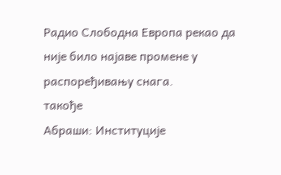Радио Слободна Европа рекао да није било најаве промене у распоређивању снага.
такође
Абраши: Институције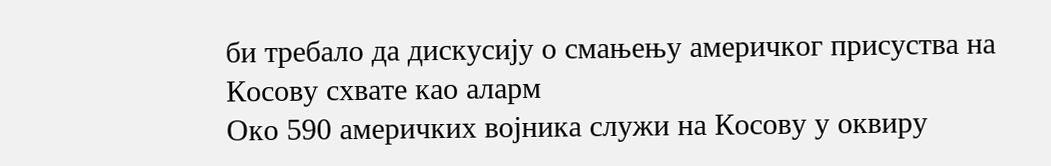би требало да дискусију о смањењу америчког присуства на Косову схвате као аларм
Око 590 америчких војника служи на Косову у оквиру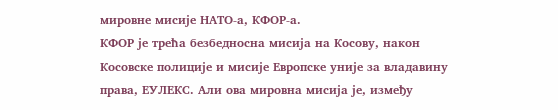мировне мисије НАТО-а, КФОР-а.
КФОР је трећа безбедносна мисија на Косову, након Косовске полиције и мисије Европске уније за владавину права, ЕУЛЕКС. Али ова мировна мисија је, између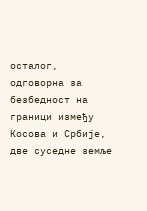осталог, одговорна за безбедност на граници између Косова и Србије, две суседне земље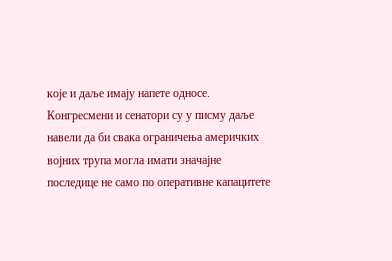које и даље имају напете односе.
Конгресмени и сенатори су у писму даље навели да би свака ограничења америчких војних трупа могла имати значајне последице не само по оперативне капацитете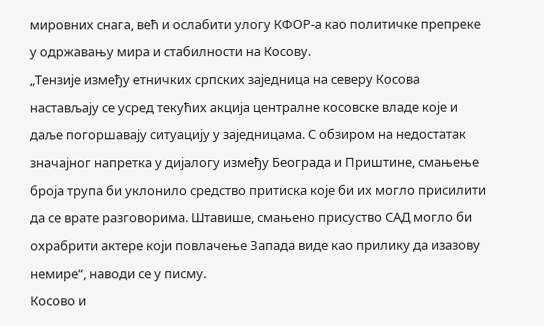мировних снага, већ и ослабити улогу КФОР-а као политичке препреке у одржавању мира и стабилности на Косову.
„Тензије између етничких српских заједница на северу Косова настављају се усред текућих акција централне косовске владе које и даље погоршавају ситуацију у заједницама. С обзиром на недостатак значајног напретка у дијалогу између Београда и Приштине, смањење броја трупа би уклонило средство притиска које би их могло присилити да се врате разговорима. Штавише, смањено присуство САД могло би охрабрити актере који повлачење Запада виде као прилику да изазову немире“, наводи се у писму.
Косово и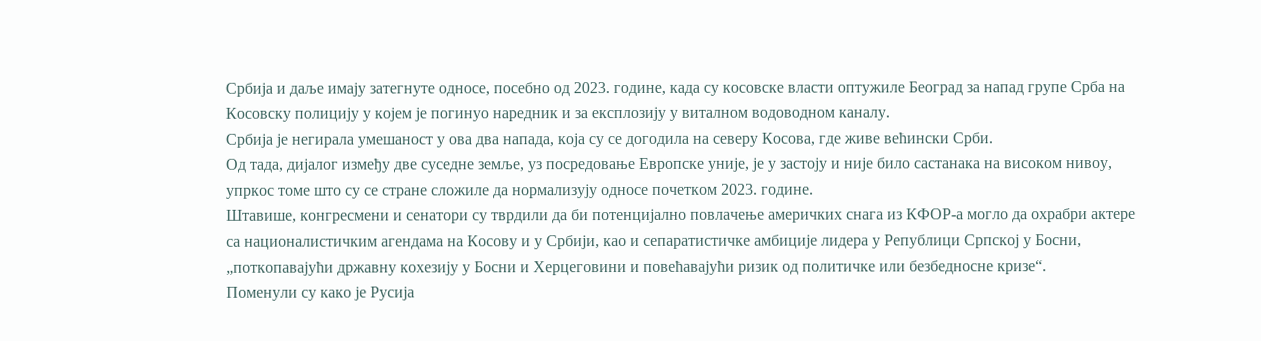Србија и даље имају затегнуте односе, посебно од 2023. године, када су косовске власти оптужиле Београд за напад групе Срба на Косовску полицију у којем је погинуо наредник и за експлозију у виталном водоводном каналу.
Србија је негирала умешаност у ова два напада, која су се догодила на северу Косова, где живе већински Срби.
Од тада, дијалог између две суседне земље, уз посредовање Европске уније, је у застоју и није било састанака на високом нивоу, упркос томе што су се стране сложиле да нормализују односе почетком 2023. године.
Штавише, конгресмени и сенатори су тврдили да би потенцијално повлачење америчких снага из КФОР-а могло да охрабри актере са националистичким агендама на Косову и у Србији, као и сепаратистичке амбиције лидера у Републици Српској у Босни, „поткопавајући државну кохезију у Босни и Херцеговини и повећавајући ризик од политичке или безбедносне кризе“.
Поменули су како је Русија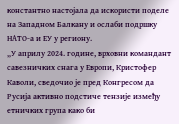константно настојала да искористи поделе на Западном Балкану и ослаби подршку НАТО-а и ЕУ у региону.
„У априлу 2024. године, врховни командант савезничких снага у Европи, Кристофер Каволи, сведочио је пред Конгресом да Русија активно подстиче тензије између етничких група како би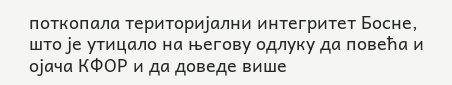поткопала територијални интегритет Босне, што је утицало на његову одлуку да повећа и ојача КФОР и да доведе више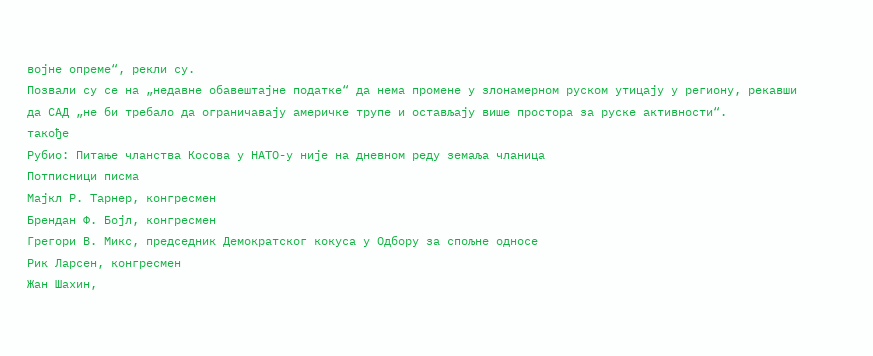војне опреме“, рекли су.
Позвали су се на „недавне обавештајне податке“ да нема промене у злонамерном руском утицају у региону, рекавши да САД „не би требало да ограничавају америчке трупе и остављају више простора за руске активности“.
такође
Рубио: Питање чланства Косова у НАТО-у није на дневном реду земаља чланица
Потписници писма
Мајкл Р. Тарнер, конгресмен
Брендан Ф. Бојл, конгресмен
Грегори В. Микс, председник Демократског кокуса у Одбору за спољне односе
Рик Ларсен, конгресмен
Жан Шахин,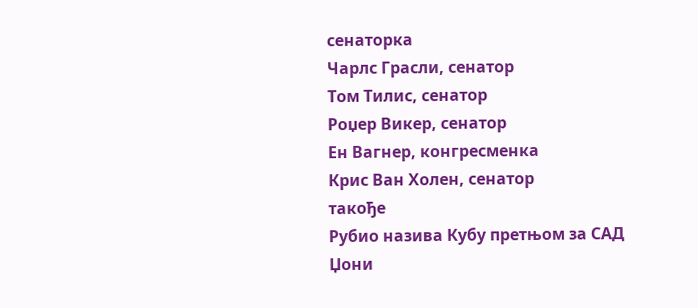сенаторка
Чарлс Грасли, сенатор
Том Тилис, сенатор
Роџер Викер, сенатор
Ен Вагнер, конгресменка
Крис Ван Холен, сенатор
такође
Рубио назива Кубу претњом за САД
Џони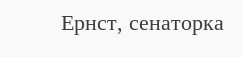Ернст, сенаторка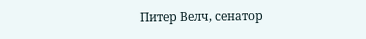Питер Велч, сенатор